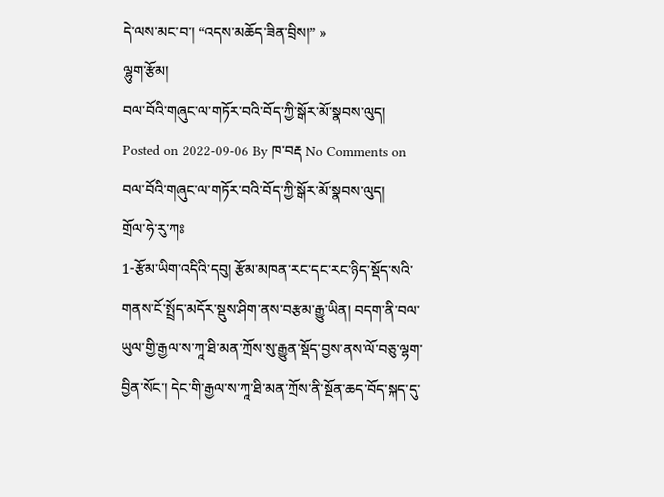དེ་ལས་མང་བ་། “འདས་མཆོད་ཟིན་བྲིས།” »
ལྷུག་རྩོམ།
བལ་བོའི་གཞུང་ལ་གཏོར་བའི་བོད་ཀྱི་སྒོར་མོ་སྣབས་ལུད།
Posted on 2022-09-06 By ཁ་བརྡ No Comments on བལ་བོའི་གཞུང་ལ་གཏོར་བའི་བོད་ཀྱི་སྒོར་མོ་སྣབས་ལུད།
གྲོལ་ཧེ་རུ་ཀཿ
1-རྩོམ་ཡིག་འདིའི་དབུ། རྩོམ་མཁན་རང་དང་རང་ཉིད་སྡོད་སའི་གནས་ངོ་སྤྲོད་མདོར་སྡུས་ཤིག་ནས་བརྩམ་རྒྱུ་ཡིན། བདག་ནི་བལ་ཡུལ་གྱི་རྒྱལ་ས་ཀཱ་ཐི་མན་ཀྲོས་སུ་རྒྱུན་སྡོད་བྱས་ནས་ལོ་བཅུ་ལྷག་བྱིན་སོང་། དེང་གི་རྒྱལ་ས་ཀཱ་ཐི་མན་ཀྲོས་ནི་སྔོན་ཆད་བོད་སྐད་དུ་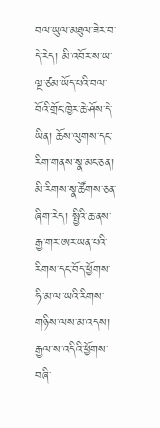བལ་ཡུལ་མཐུལ་ཟེར་བ་དེ་རེད། མི་འབོར་ས་ཡ་ལྔ་ཙམ་ཡོད་པའི་བལ་བོའི་གྲོང་ཁྱེར་ཆེ་ཤོས་དེ་ཡིན། ཆོས་ལུགས་དང་རིག་གནས་སྣ་མང་ཅན། མི་རིགས་སྣ་ཚོགས་ཅན་ཞིག་རེད། སྤྱིའི་ཆ་ནས་རྒྱ་གར་ཨར་ཡན་པའི་རིགས་དང་བོད་ཕྱོགས་ཧི་མ་ལ་ཡའི་རིགས་གཉིས་ལས་མ་འདས། རྒྱལ་ས་འདིའི་ཕྱོགས་བཞི་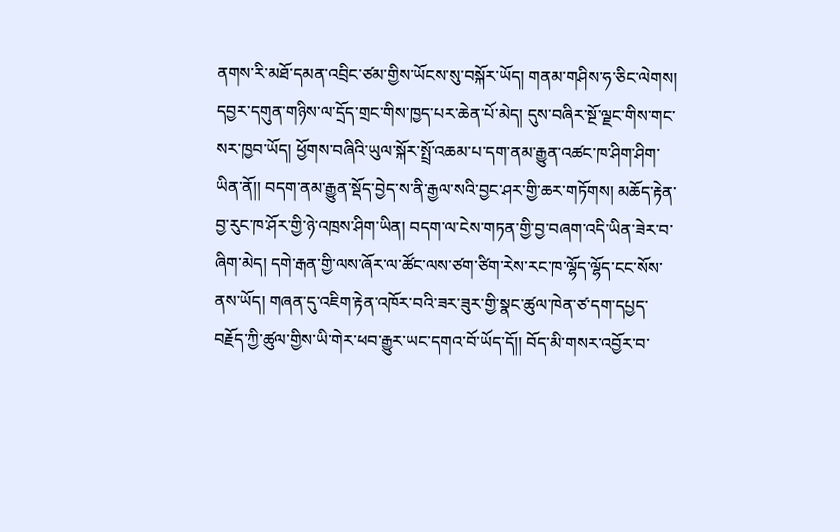ནགས་རི་མཐོ་དམན་འབྲིང་ཙམ་གྱིས་ཡོངས་སུ་བསྐོར་ཡོད། གནམ་གཤིས་ཧ་ཅིང་ལེགས། དབྱར་དགུན་གཉིས་ལ་དྲོད་གྲང་གིས་ཁྱད་པར་ཆེན་པོ་མེད། དུས་བཞིར་སྔོ་ལྗང་གིས་གང་སར་ཁྱབ་ཡོད། ཕྱོགས་བཞིའི་ཡུལ་སྐོར་སྤྲོ་འཆམ་པ་དག་ནམ་རྒྱུན་འཚང་ཁ་ཤིག་ཤིག་ཡིན་ནོ།། བདག་ནམ་རྒྱུན་སྡོད་བྱེད་ས་ནི་རྒྱལ་སའི་བྱང་ཤར་གྱི་ཆར་གཏོགས། མཆོད་རྟེན་བྱ་རུང་ཁ་ཤོར་གྱི་ཉེ་འཁྲས་ཤིག་ཡིན། བདག་ལ་ངེས་གཏན་གྱི་བྱ་བཞག་འདི་ཡིན་ཟེར་བ་ཞིག་མེད། དགེ་རྒན་གྱི་ལས་ཞོར་ལ་ཚོང་ལས་ཙག་ཙིག་རེས་རང་ཁ་ལྷོད་ལྷོད་ངང་སོས་ནས་ཡོད། གཞན་དུ་འཇིག་རྟེན་འཁོར་བའི་ཟར་ཟུར་གྱི་སྣང་ཚུལ་ཁེན་ཙ་དག་དཔྱད་བརྗོད་ཀྱི་ཚུལ་གྱིས་ཡི་གེར་ཕབ་རྒྱུར་ཡང་དགའ་བོ་ཡོད་དོ།། བོད་མི་གསར་འབྱོར་བ་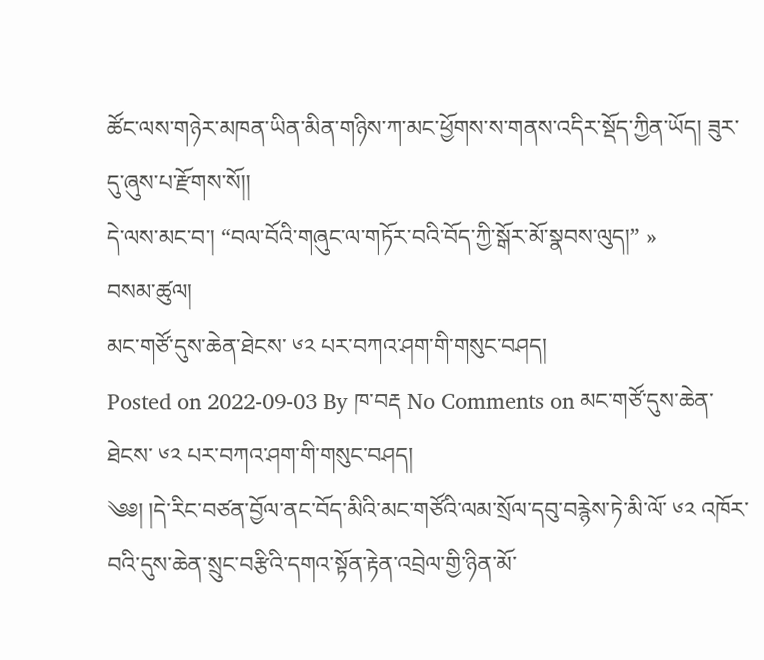ཚོང་ལས་གཉེར་མཁན་ཡིན་མིན་གཉིས་ཀ་མང་ཕྱོགས་ས་གནས་འདིར་སྡོད་ཀྱིན་ཡོད། ཟུར་དུ་ཞུས་པ་རྫོགས་སོ།།
དེ་ལས་མང་བ་། “བལ་བོའི་གཞུང་ལ་གཏོར་བའི་བོད་ཀྱི་སྒོར་མོ་སྣབས་ལུད།” »
བསམ་ཚུལ།
མང་གཙོ་དུས་ཆེན་ཐེངས་ ༦༢ པར་བཀའ་ཤག་གི་གསུང་བཤད།
Posted on 2022-09-03 By ཁ་བརྡ No Comments on མང་གཙོ་དུས་ཆེན་ཐེངས་ ༦༢ པར་བཀའ་ཤག་གི་གསུང་བཤད།
༄༅། །དེ་རིང་བཙན་བྱོལ་ནང་བོད་མིའི་མང་གཙོའི་ལམ་སྲོལ་དབུ་བརྙེས་ཏེ་མི་ལོ་ ༦༢ འཁོར་བའི་དུས་ཆེན་སྲུང་བརྩིའི་དགའ་སྟོན་རྟེན་འབྲེལ་གྱི་ཉིན་མོ་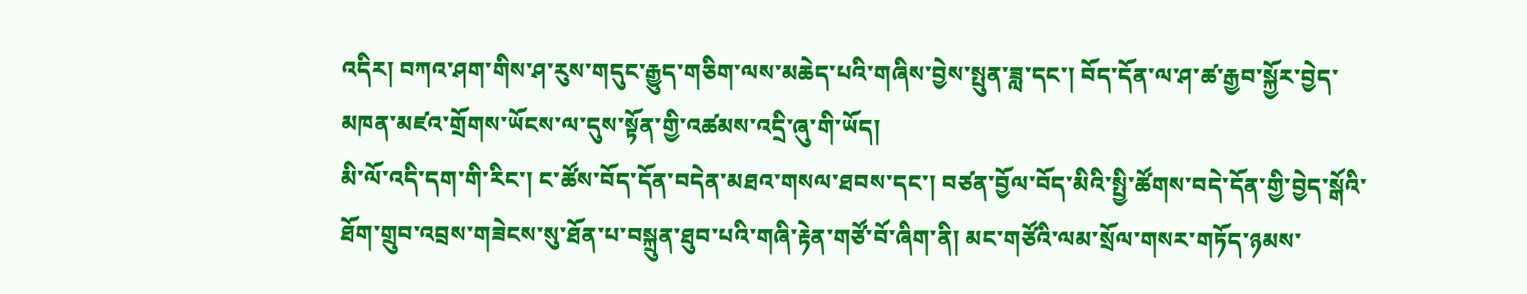འདིར། བཀའ་ཤག་གིས་ཤ་རུས་གདུང་རྒྱུད་གཅིག་ལས་མཆེད་པའི་གཞིས་བྱེས་སྤུན་ཟླ་དང་། བོད་དོན་ལ་ཤ་ཚ་རྒྱབ་སྐྱོར་བྱེད་མཁན་མཛའ་གྲོགས་ཡོངས་ལ་དུས་སྟོན་གྱི་འཚམས་འདྲི་ཞུ་གི་ཡོད།
མི་ལོ་འདི་དག་གི་རིང་། ང་ཚོས་བོད་དོན་བདེན་མཐའ་གསལ་ཐབས་དང་། བཙན་བྱོལ་བོད་མིའི་སྤྱི་ཚོགས་བདེ་དོན་གྱི་བྱེད་སྒོའི་ཐོག་གྲུབ་འབྲས་གཟེངས་སུ་ཐོན་པ་བསྐྲུན་ཐུབ་པའི་གཞི་རྟེན་གཙོ་བོ་ཞིག་ནི། མང་གཙོའི་ལམ་སྲོལ་གསར་གཏོད་ཉམས་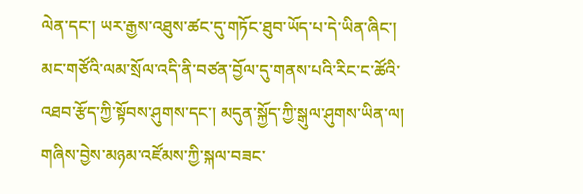ལེན་དང་། ཡར་རྒྱས་འཐུས་ཚང་དུ་གཏོང་ཐུབ་ཡོད་པ་དེ་ཡིན་ཞིང་། མང་གཙོའི་ལམ་སྲོལ་འདི་ནི་བཙན་བྱོལ་དུ་གནས་པའི་རིང་ང་ཚོའི་འཐབ་རྩོད་ཀྱི་སྟོབས་ཤུགས་དང་། མདུན་སྐྱོད་ཀྱི་སྒུལ་ཤུགས་ཡིན་ལ། གཞིས་བྱེས་མཉམ་འཛོམས་ཀྱི་སྐལ་བཟང་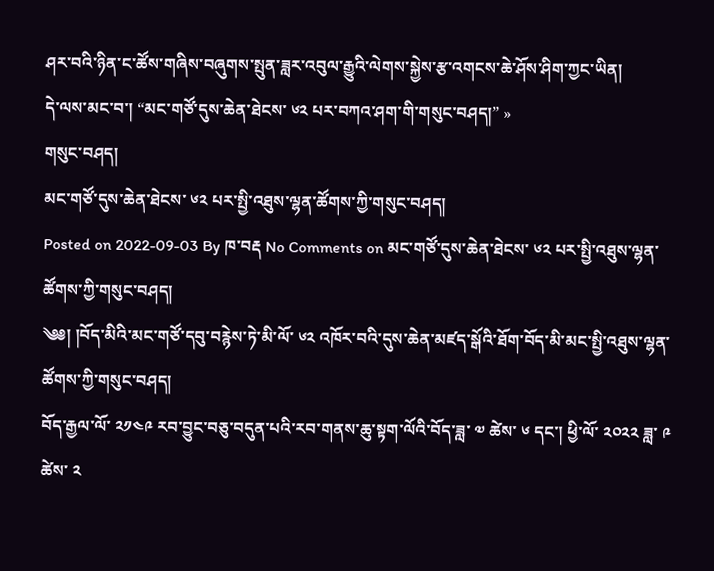ཤར་བའི་ཉིན་ང་ཚོས་གཞིས་བཞུགས་སྤུན་ཟླར་འབུལ་རྒྱུའི་ལེགས་སྐྱེས་རྩ་འགངས་ཆེ་ཤོས་ཤིག་ཀྱང་ཡིན།
དེ་ལས་མང་བ་། “མང་གཙོ་དུས་ཆེན་ཐེངས་ ༦༢ པར་བཀའ་ཤག་གི་གསུང་བཤད།” »
གསུང་བཤད།
མང་གཙོ་དུས་ཆེན་ཐེངས་ ༦༢ པར་སྤྱི་འཐུས་ལྷན་ཚོགས་ཀྱི་གསུང་བཤད།
Posted on 2022-09-03 By ཁ་བརྡ No Comments on མང་གཙོ་དུས་ཆེན་ཐེངས་ ༦༢ པར་སྤྱི་འཐུས་ལྷན་ཚོགས་ཀྱི་གསུང་བཤད།
༄༅། །བོད་མིའི་མང་གཙོ་དབུ་བརྙེས་ཏེ་མི་ལོ་ ༦༢ འཁོར་བའི་དུས་ཆེན་མཛད་སྒོའི་ཐོག་བོད་མི་མང་སྤྱི་འཐུས་ལྷན་ཚོགས་ཀྱི་གསུང་བཤད།
བོད་རྒྱལ་ལོ་ ༢༡༤༩ རབ་བྱུང་བཅུ་བདུན་པའི་རབ་གནས་ཆུ་སྟག་ལོའི་བོད་ཟླ་ ༧ ཚེས་ ༦ དང་། ཕྱི་ལོ་ ༢༠༢༢ ཟླ་ ༩ ཚེས་ ༢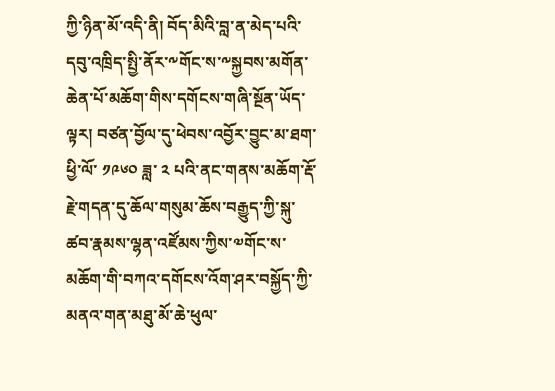ཀྱི་ཉིན་མོ་འདི་ནི། བོད་མིའི་བླ་ན་མེད་པའི་དབུ་འཁྲིད་སྤྱི་ནོར་༸གོང་ས་༸སྐྱབས་མགོན་ཆེན་པོ་མཆོག་གིས་དགོངས་གཞི་སྔོན་ཡོད་ལྟར། བཙན་བྱོལ་དུ་ཕེབས་འབྱོར་བྱུང་མ་ཐག་ཕྱི་ལོ་ ༡༩༦༠ ཟླ་ ༢ པའི་ནང་གནས་མཆོག་རྡོ་རྗེ་གདན་དུ་ཆོལ་གསུམ་ཆོས་བརྒྱུད་ཀྱི་སྐུ་ཚབ་རྣམས་ལྷན་འཛོམས་ཀྱིས་༧གོང་ས་མཆོག་གི་བཀའ་དགོངས་འོག་ཤར་བསྐྱོད་ཀྱི་མནའ་གན་མཐུ་མོ་ཆེ་ཕུལ་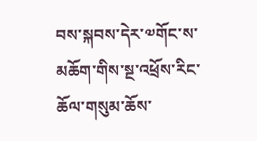བས་སྐབས་དེར་༧གོང་ས་མཆོག་གིས་སྔ་འཕྲོས་རིང་ཆོལ་གསུམ་ཆོས་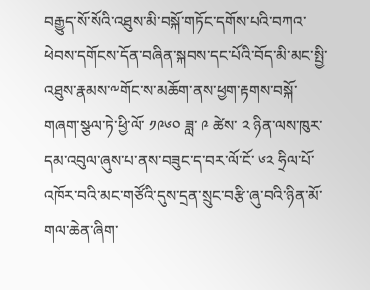བརྒྱུད་སོ་སོའི་འཐུས་མི་བསྐོ་གཏོང་དགོས་པའི་བཀའ་ཕེབས་དགོངས་དོན་བཞིན་སྐབས་དང་པོའི་བོད་མི་མང་སྤྱི་འཐུས་རྣམས་༸གོང་ས་མཆོག་ནས་ཕྱག་རྟགས་བསྐོ་གཞག་སྩལ་ཏེ་ཕྱི་ལོ་ ༡༩༦༠ ཟླ་ ༩ ཚེས་ ༢ ཉིན་ལས་ཁུར་དམ་འབུལ་ཞུས་པ་ནས་བཟུང་ད་བར་ལོ་ངོ་ ༦༢ ཧྲིལ་པོ་འཁོར་བའི་མང་གཙོའི་དུས་དྲན་སྲུང་བརྩི་ཞུ་བའི་ཉིན་མོ་གལ་ཆེན་ཞིག་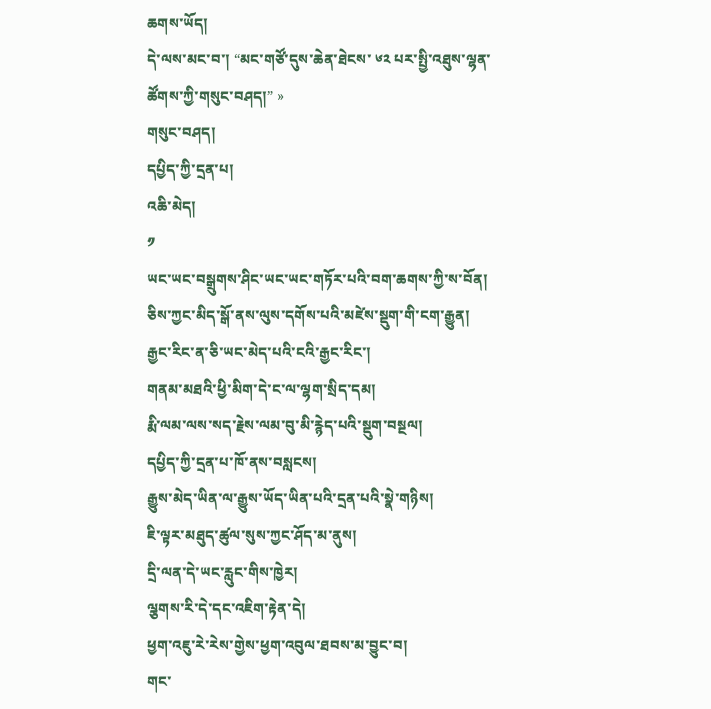ཆགས་ཡོད།
དེ་ལས་མང་བ་། “མང་གཙོ་དུས་ཆེན་ཐེངས་ ༦༢ པར་སྤྱི་འཐུས་ལྷན་ཚོགས་ཀྱི་གསུང་བཤད།” »
གསུང་བཤད།
དཔྱིད་ཀྱི་དྲན་པ།
འཆི་མེད།
༡
ཡང་ཡང་བསྒྲུགས་ཤིང་ཡང་ཡང་གཏོར་པའི་བག་ཆགས་ཀྱི་ས་བོན།
ཅིས་ཀྱང་མིད་སྒོ་ནས་ལུས་དགོས་པའི་མཛེས་སྡུག་གི་ངག་རྒྱུན།
རྒྱང་རིང་ན་ཅི་ཡང་མེད་པའི་ངའི་རྒྱང་རིང་།
གནམ་མཐའི་ཕྱི་མིག་དེ་ང་ལ་ལྷག་སྲིད་དམ།
རྨི་ལམ་ལས་སད་རྗེས་ལམ་བུ་མི་རྙེད་པའི་སྡུག་བསྔལ།
དཔྱིད་ཀྱི་དྲན་པ་ཁོ་ནས་བསླངས།
རྒྱུས་མེད་ཡིན་ལ་རྒྱུས་ཡོད་ཡིན་པའི་དྲན་པའི་སྣེ་གཉིས།
ཇི་ལྟར་མཐུད་ཚུལ་སུས་ཀྱང་ཤོད་མ་ནུས།
དྲི་ལན་དེ་ཡང་རླུང་གིས་ཁྱེར།
ལྕགས་རི་དེ་དང་འཇིག་རྟེན་དེ།
ཕྱག་འཇུ་རེ་རེས་གྱེས་ཕྱག་འབུལ་ཐབས་མ་བྱུང་བ།
གང་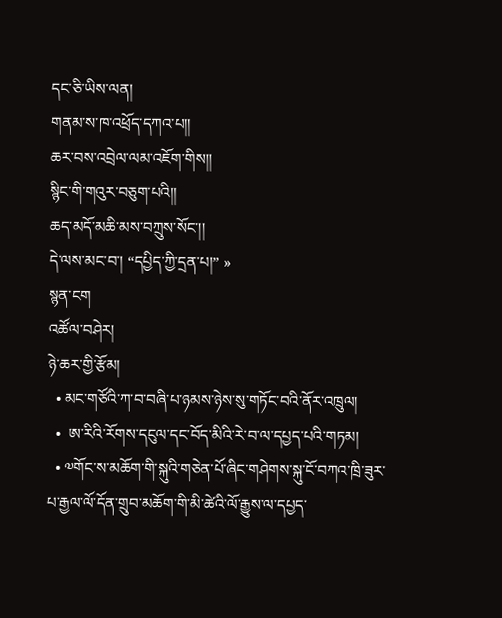དང་ཅི་ཡིས་ལན།
གནམ་ས་ཁ་འཕྲོད་དཀའ་པ།།
ཆར་བས་འབྲེལ་ལམ་འཇོག་གིས།།
སྙིང་གི་གའུར་བཅུག་པའི།།
ཆད་མདོ་མཆི་མས་བཀྲུས་སོང་།།
དེ་ལས་མང་བ་། “དཔྱིད་ཀྱི་དྲན་པ།” »
སྙན་ངག
འཚོལ་བཤེར།
ཉེ་ཆར་གྱི་རྩོམ།
  • མང་གཙོའི་ཀ་བ་བཞི་པ་ཉམས་ཉེས་སུ་གཏོང་བའི་ནོར་འཁྲུལ།
  •  ཨ་རིའི་རོགས་དངུལ་དང་བོད་མིའི་རེ་བ་ལ་དཔྱད་པའི་གཏམ།
  • ༧གོང་ས་མཆོག་གི་སྐུའི་གཅེན་པོ་ཞིང་གཤེགས་སྐུ་ངོ་བཀའ་ཁྲི་ཟུར་པ་རྒྱལ་ལོ་དོན་གྲུབ་མཆོག་གི་མི་ཚེའི་ལོ་རྒྱུས་ལ་དཔྱད་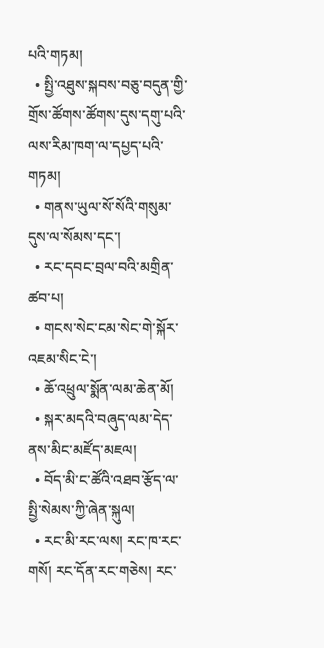པའི་གཏམ།
  • སྤྱི་འཐུས་སྐབས་བཅུ་བདུན་གྱི་གྲོས་ཚོགས་ཚོགས་དུས་དགུ་པའི་ལས་རིམ་ཁག་ལ་དཔྱད་པའི་གཏམ།
  • གནས་ཡུལ་སོ་སོའི་གསུམ་དུས་ལ་སོམས་དང་།
  • རང་དབང་བྲལ་བའི་མགྲིན་ཚབ་པ།
  • གངས་སེང་ངམ་སེང་གེ་སྐོར་འཇམ་སིང་ངེ་།
  • ཆོ་འཕྲུལ་སྨོན་ལམ་ཆེན་མོ།
  • སྐར་མདའི་བཞུད་ལམ་དེད་ནས་མིང་མཛོད་མཇལ།
  • བོད་མི་ང་ཚོའི་འཐབ་རྩོད་ལ་སྤྱི་སེམས་ཀྱི་ཞེན་སྐུལ།
  • རང་མི་རང་ལས། རང་ཁ་རང་གསོ། རང་དོན་རང་གཅེས། རང་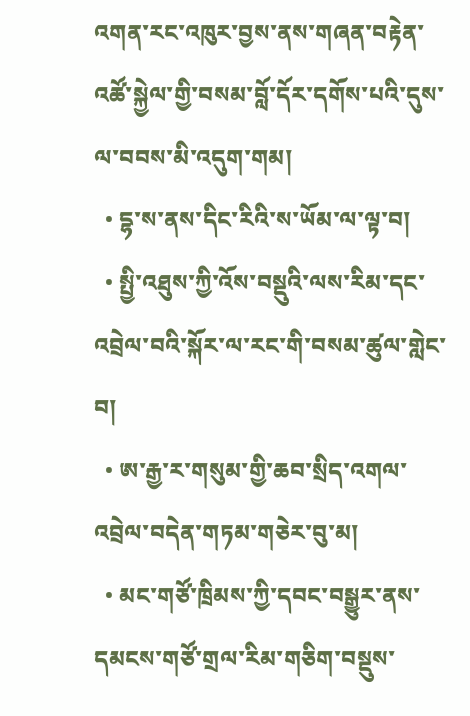འགན་རང་འཁུར་བྱས་ནས་གཞན་བརྟེན་འཚོ་སྐྱེལ་གྱི་བསམ་བློ་དོར་དགོས་པའི་དུས་ལ་བབས་མི་འདུག་གམ།
  • དྷ་ས་ནས་དིང་རིའི་ས་ཡོམ་ལ་ལྟ་བ།
  • སྤྱི་འཐུས་ཀྱི་འོས་བསྡུའི་ལས་རིམ་དང་འབྲེལ་བའི་སྐོར་ལ་རང་གི་བསམ་ཚུལ་གླེང་བ།
  • ཨ་རྒྱ་ར་གསུམ་གྱི་ཆབ་སྲིད་འགལ་འབྲེལ་བདེན་གཏམ་གཅེར་བུ་མ།
  • མང་གཙོ་ཁྲིམས་ཀྱི་དབང་བསྒྱུར་ནས་དམངས་གཙོ་གྲལ་རིམ་གཅིག་བསྡུས་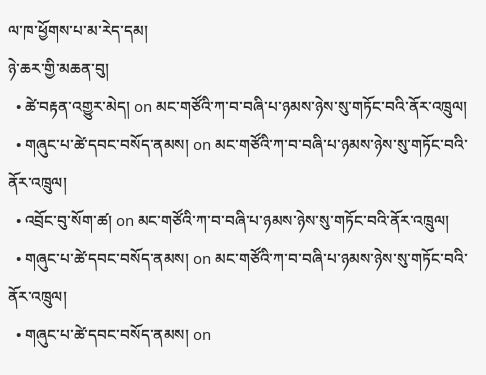ལ་ཁ་ཕྱོགས་པ་མ་རེད་དམ།
ཉེ་ཆར་གྱི་མཆན་བུ།
  • ཚེ་བརྟན་འགྱུར་མེད། on མང་གཙོའི་ཀ་བ་བཞི་པ་ཉམས་ཉེས་སུ་གཏོང་བའི་ནོར་འཁྲུལ།
  • གཞུང་པ་ཚེ་དབང་བསོད་ནམས། on མང་གཙོའི་ཀ་བ་བཞི་པ་ཉམས་ཉེས་སུ་གཏོང་བའི་ནོར་འཁྲུལ།
  • འབྲོང་བུ་སོག་ཚ། on མང་གཙོའི་ཀ་བ་བཞི་པ་ཉམས་ཉེས་སུ་གཏོང་བའི་ནོར་འཁྲུལ།
  • གཞུང་པ་ཚེ་དབང་བསོད་ནམས། on མང་གཙོའི་ཀ་བ་བཞི་པ་ཉམས་ཉེས་སུ་གཏོང་བའི་ནོར་འཁྲུལ།
  • གཞུང་པ་ཚེ་དབང་བསོད་ནམས། on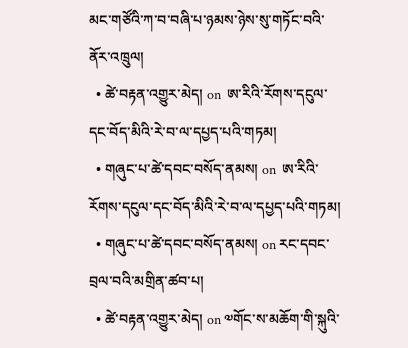མང་གཙོའི་ཀ་བ་བཞི་པ་ཉམས་ཉེས་སུ་གཏོང་བའི་ནོར་འཁྲུལ།
  • ཚེ་བརྟན་འགྱུར་མེད། on  ཨ་རིའི་རོགས་དངུལ་དང་བོད་མིའི་རེ་བ་ལ་དཔྱད་པའི་གཏམ།
  • གཞུང་པ་ཚེ་དབང་བསོད་ནམས། on  ཨ་རིའི་རོགས་དངུལ་དང་བོད་མིའི་རེ་བ་ལ་དཔྱད་པའི་གཏམ།
  • གཞུང་པ་ཚེ་དབང་བསོད་ནམས། on རང་དབང་བྲལ་བའི་མགྲིན་ཚབ་པ།
  • ཚེ་བརྟན་འགྱུར་མེད། on ༧གོང་ས་མཆོག་གི་སྐུའི་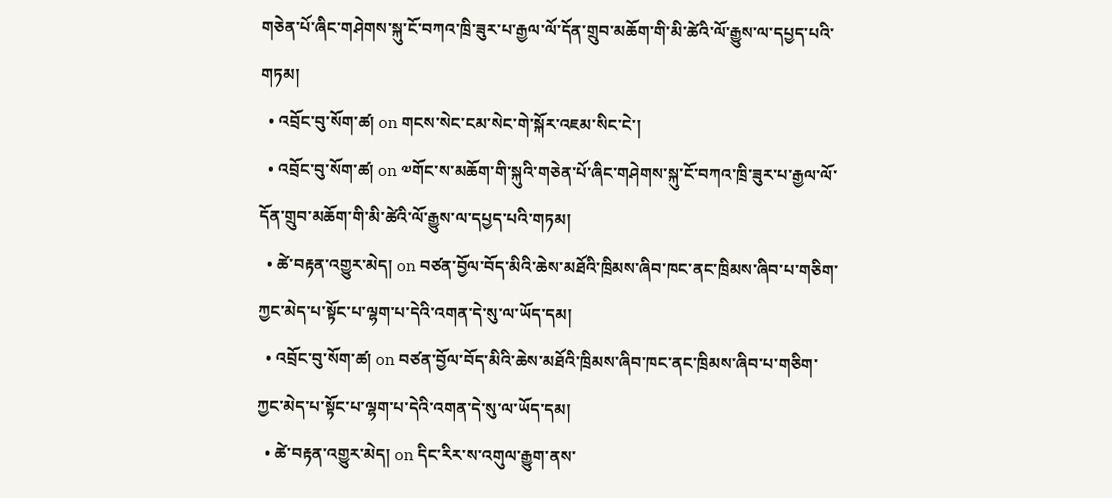གཅེན་པོ་ཞིང་གཤེགས་སྐུ་ངོ་བཀའ་ཁྲི་ཟུར་པ་རྒྱལ་ལོ་དོན་གྲུབ་མཆོག་གི་མི་ཚེའི་ལོ་རྒྱུས་ལ་དཔྱད་པའི་གཏམ།
  • འབྲོང་བུ་སོག་ཚ། on གངས་སེང་ངམ་སེང་གེ་སྐོར་འཇམ་སིང་ངེ་།
  • འབྲོང་བུ་སོག་ཚ། on ༧གོང་ས་མཆོག་གི་སྐུའི་གཅེན་པོ་ཞིང་གཤེགས་སྐུ་ངོ་བཀའ་ཁྲི་ཟུར་པ་རྒྱལ་ལོ་དོན་གྲུབ་མཆོག་གི་མི་ཚེའི་ལོ་རྒྱུས་ལ་དཔྱད་པའི་གཏམ།
  • ཚེ་བརྟན་འགྱུར་མེད། on བཙན་བྱོལ་བོད་མིའི་ཆེས་མཐོའི་ཁྲིམས་ཞིབ་ཁང་ནང་ཁྲིམས་ཞིབ་པ་གཅིག་ཀྱང་མེད་པ་སྟོང་པ་ལྷག་པ་དེའི་འགན་དེ་སུ་ལ་ཡོད་དམ།
  • འབྲོང་བུ་སོག་ཚ། on བཙན་བྱོལ་བོད་མིའི་ཆེས་མཐོའི་ཁྲིམས་ཞིབ་ཁང་ནང་ཁྲིམས་ཞིབ་པ་གཅིག་ཀྱང་མེད་པ་སྟོང་པ་ལྷག་པ་དེའི་འགན་དེ་སུ་ལ་ཡོད་དམ།
  • ཚེ་བརྟན་འགྱུར་མེད། on དིང་རིར་ས་འགུལ་རྒྱུག་ནས་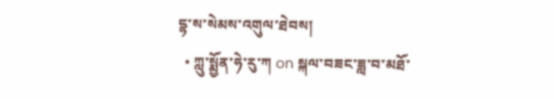དྷ་ས་སེམས་འགུལ་ཐེབས།
  • ཀླུ་སྨྱོན་ཧེ་རུ་ཀ on སྐལ་བཟང་ཟླ་བ་མཐོ་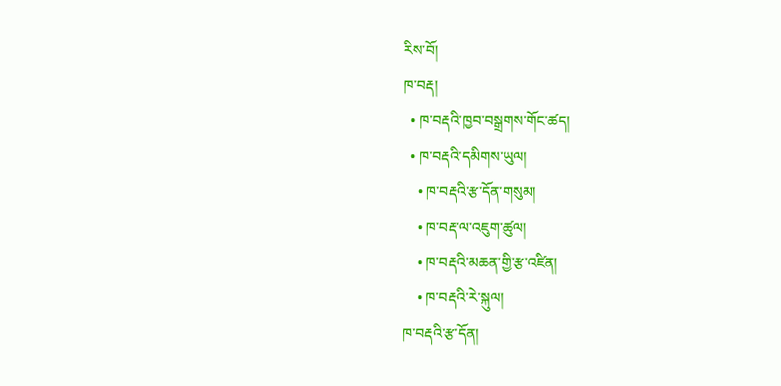རིས་བོ།
ཁ་བརྡ།
  • ཁ་བརྡའི་ཁྱབ་བསྒྲགས་གོང་ཚད།
  • ཁ་བརྡའི་དམིགས་ཡུལ།
    • ཁ་བརྡའི་རྩ་དོན་གསུམ།
    • ཁ་བརྡ་ལ་འཇུག་ཚུལ།
    • ཁ་བརྡའི་མཆན་གྱི་རྩ་འཛིན།
    • ཁ་བརྡའི་རེ་སྐུལ།
ཁ་བརྡའི་རྩ་དོན།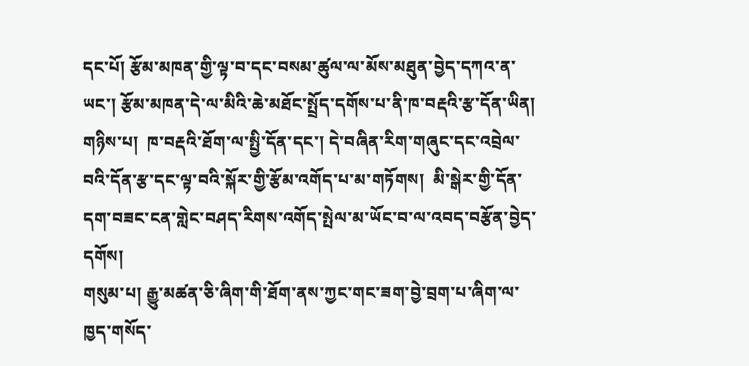དང་པོ། རྩོམ་མཁན་གྱི་ལྟ་བ་དང་བསམ་ཚུལ་ལ་མོས་མཐུན་བྱེད་དཀའ་ན་ཡང་། རྩོམ་མཁན་དེ་ལ་མིའི་ཆེ་མཐོང་སྤྲོད་དགོས་པ་ནི་ཁ་བརྡའི་རྩ་དོན་ཡིན།
གཉིས་པ།  ཁ་བརྡའི་ཐོག་ལ་སྤྱི་དོན་དང་། དེ་བཞིན་རིག་གཞུང་དང་འབྲེལ་བའི་དོན་རྩ་དང་ལྟ་བའི་སྐོར་གྱི་རྩོམ་འགོད་པ་མ་གཏོགས།  མི་སྒེར་གྱི་དོན་དག་བཟང་ངན་གླེང་བཤད་རིགས་འགོད་སྤེལ་མ་ཡོང་བ་ལ་འབད་བརྩོན་བྱེད་དགོས།
གསུམ་པ། རྒྱུ་མཚན་ཅི་ཞིག་གི་ཐོག་ནས་ཀྱང་གང་ཟག་བྱེ་བྲག་པ་ཞིག་ལ་ཁྱད་གསོད་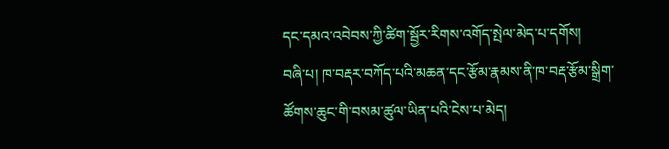དང་དམའ་འབེབས་ཀྱི་ཚིག་སྦྱོར་རིགས་འགོད་སྤེལ་མེད་པ་དགོས།
བཞི་པ། ཁ་བརྡར་བཀོད་པའི་མཆན་དང་རྩོམ་རྣམས་ནི་ཁ་བརྡ་རྩོམ་སྒྲིག་ཚོགས་ཆུང་གི་བསམ་ཚུལ་ཡིན་པའི་ངེས་པ་མེད།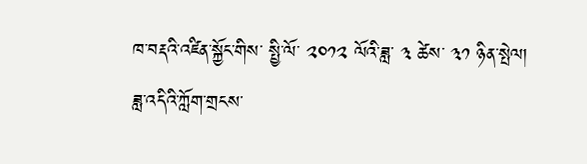ཁ་བརྡའི་འཛིན་སྐྱོང་གིས་ སྤྱི་ལོ་ ༢༠༡༢ ལོའི་ཟླ་ ༣ ཚེས་ ༣༡ ཉིན་སྤེལ།
ཟླ་འདིའི་ཀློག་གྲངས་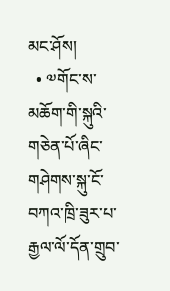མང་ཤོས།
  • ༧གོང་ས་མཆོག་གི་སྐུའི་གཅེན་པོ་ཞིང་གཤེགས་སྐུ་ངོ་བཀའ་ཁྲི་ཟུར་པ་རྒྱལ་ལོ་དོན་གྲུབ་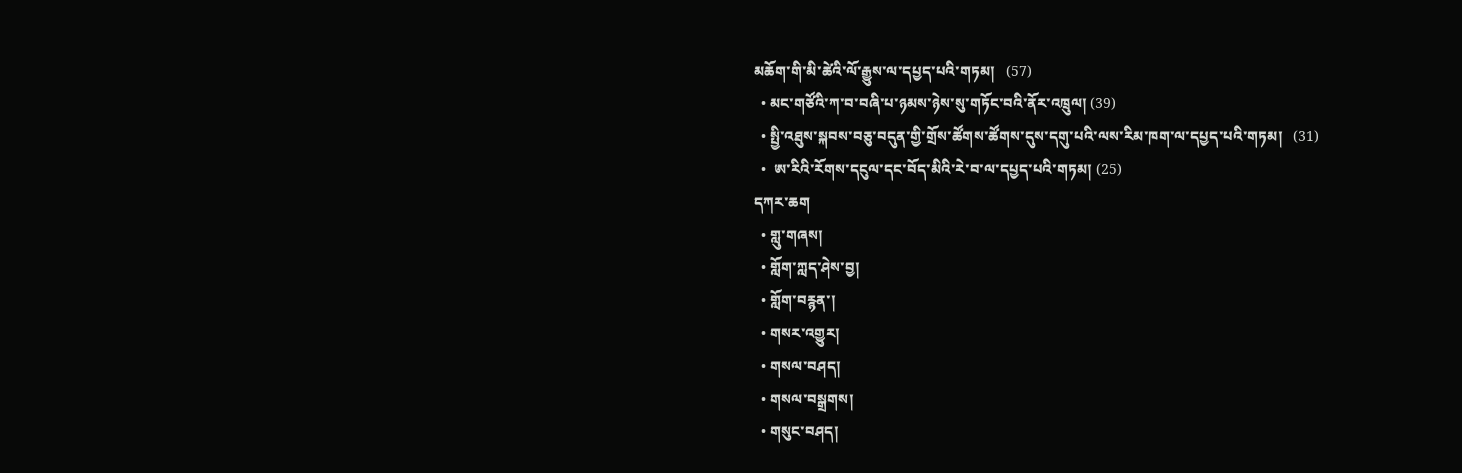མཆོག་གི་མི་ཚེའི་ལོ་རྒྱུས་ལ་དཔྱད་པའི་གཏམ།   (57)
  • མང་གཙོའི་ཀ་བ་བཞི་པ་ཉམས་ཉེས་སུ་གཏོང་བའི་ནོར་འཁྲུལ། (39)
  • སྤྱི་འཐུས་སྐབས་བཅུ་བདུན་གྱི་གྲོས་ཚོགས་ཚོགས་དུས་དགུ་པའི་ལས་རིམ་ཁག་ལ་དཔྱད་པའི་གཏམ།   (31)
  •  ཨ་རིའི་རོགས་དངུལ་དང་བོད་མིའི་རེ་བ་ལ་དཔྱད་པའི་གཏམ། (25)
དཀར་ཆག
  • གླུ་གཞས།
  • གློག་ཀླད་ཤེས་བྱ།
  • གློག་བརྙན་།
  • གསར་འགྱུར།
  • གསལ་བཤད།
  • གསལ་བསྒྲགས།
  • གསུང་བཤད།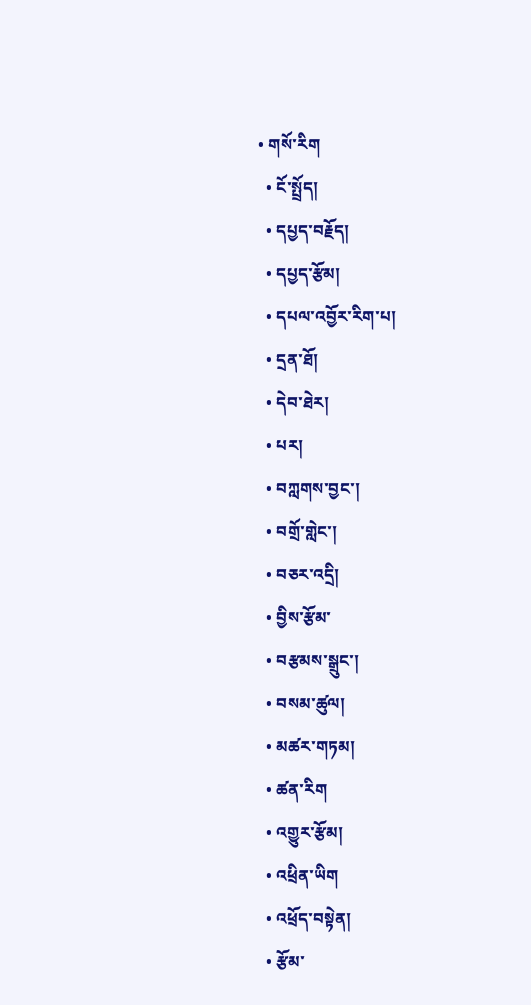• གསོ་རིག
  • ངོ་སྤྲོད།
  • དཔྱད་བརྗོད།
  • དཔྱད་རྩོམ།
  • དཔལ་འབྱོར་རིག་པ།
  • དྲན་ཐོ།
  • དེབ་ཐེར།
  • པར།
  • བཀླགས་བྱང་།
  • བགྲོ་གླེང་།
  • བཅར་འདྲི།
  • བྱིས་རྩོམ་
  • བརྩམས་སྒྲུང་།
  • བསམ་ཚུལ།
  • མཚར་གཏམ།
  • ཚན་རིག
  • འགྱུར་རྩོམ།
  • འཕྲིན་ཡིག
  • འཕྲོད་བསྟེན།
  • རྩོམ་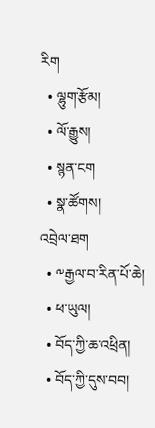རིག
  • ལྷུག་རྩོམ།
  • ལོ་རྒྱུས།
  • སྙན་ངག
  • སྣ་ཚོགས།
འབྲེལ་ཐག
  • ༸རྒྱལ་བ་རིན་པོ་ཆེ།
  • ཕ་ཡུལ།
  • བོད་ཀྱི་ཆ་འཕྲིན།
  • བོད་ཀྱི་དུས་བབ།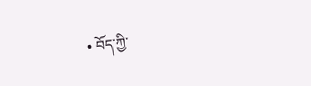• བོད་ཀྱི་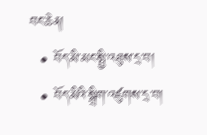བང་ཆེན།
  • བོད་མི་མང་སྤྱི་འཐུས་དྲ་བ།
  • བོད་མིའི་སྒྲིག་འཛུགས་དྲ་བ།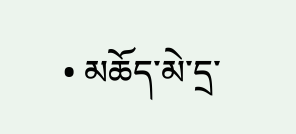• མཆོད་མེ་དྲ་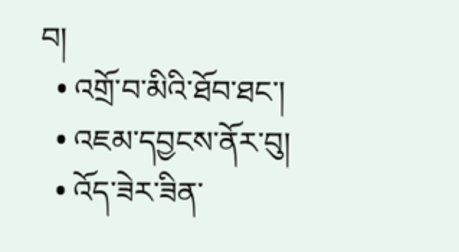བ།
  • འགྲོ་བ་མིའི་ཐོབ་ཐང་།
  • འཇམ་དབྱངས་ནོར་བུ།
  • འོད་ཟེར་ཟིན་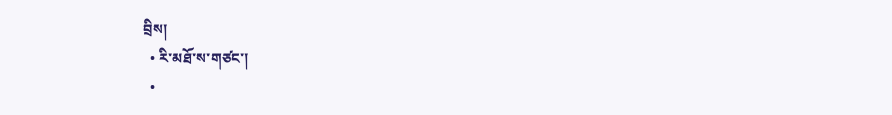བྲིས།
  • རི་མཐོ་ས་གཙང་།
  •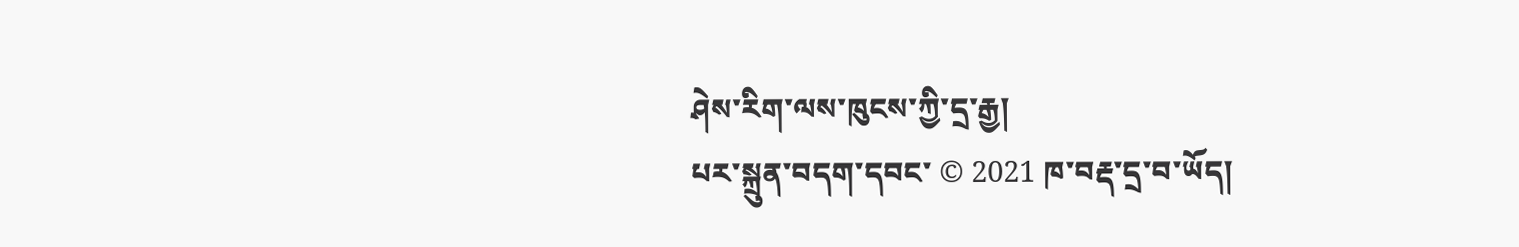ཤེས་རིག་ལས་ཁུངས་ཀྱི་དྲ་རྒྱ།
པར་སྐྲུན་བདག་དབང་ © 2021 ཁ་བརྡ་དྲ་བ་ཡོད།